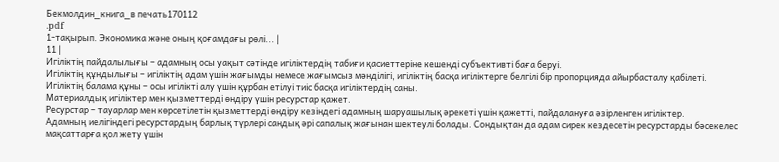Бекмолдин_книга_в печать170112
.pdf
1-тақырып. Экономика жəне оның қоғамдағы рөлі... |
11 |
Игіліктің пайдалылығы – адамның осы уақыт сəтінде игіліктердің табиғи қасиеттеріне кешенді субъективті баға беруі.
Игіліктің құндылығы – игіліктің адам үшін жағымды немесе жағымсыз мəнділігі, игіліктің басқа игіліктерге белгілі бір пропорцияда айырбасталу қабілеті.
Игіліктің балама құны – осы игілікті алу үшін құрбан етілуі тиіс басқа игіліктердің саны.
Материалдық игіліктер мен қызметтерді өндіру үшін ресурстар қажет.
Ресурстар – тауарлар мен көрсетілетін қызметтерді өндіру кезіндегі адамның шаруашылық əрекеті үшін қажетті, пайдалануға əзірленген игіліктер.
Адамның иелігіндегі ресурстардың барлық түрлері сандық əрі сапалық жағынан шектеулі болады. Сондықтан да адам сирек кездесетін ресурстарды бəсекелес мақсаттарға қол жету үшін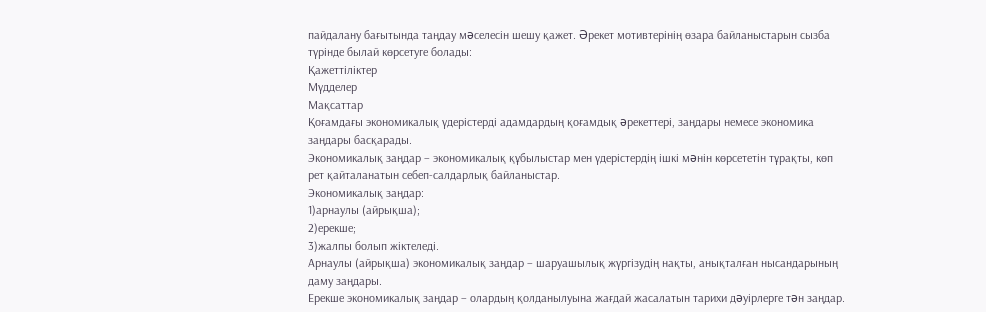пайдалану бағытында таңдау мəселесін шешу қажет. Əрекет мотивтерінің өзара байланыстарын сызба түрінде былай көрсетуге болады:
Қажеттіліктер
Мүдделер
Мақсаттар
Қоғамдағы экономикалық үдерістерді адамдардың қоғамдық əрекеттері, заңдары немесе экономика заңдары басқарады.
Экономикалық заңдар – экономикалық құбылыстар мен үдерістердің ішкі мəнін көрсететін тұрақты, көп рет қайталанатын себеп-салдарлық байланыстар.
Экономикалық заңдар:
1)арнаулы (айрықша);
2)ерекше;
3)жалпы болып жіктеледі.
Арнаулы (айрықша) экономикалық заңдар – шаруашылық жүргізудің нақты, анықталған нысандарының даму заңдары.
Ерекше экономикалық заңдар – олардың қолданылуына жағдай жасалатын тарихи дəуірлерге тəн заңдар.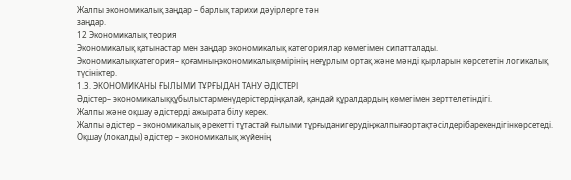Жалпы экономикалық заңдар – барлық тарихи дəуірлерге тəн
заңдар.
12 Экономикалық теория
Экономикалық қатынастар мен заңдар экономикалық категориялар көмегімен сипатталады.
Экономикалықкатегория– қоғамныңэкономикалықөмірінің неғұрлым ортақ жəне мəнді қырларын көрсететін логикалық түсініктер.
1.3. ЭКОНОМИКАНЫ ҒЫЛЫМИ ТҰРҒЫДАН ТАНУ ƏДІСТЕРІ
Əдістер– экономикалыққұбылыстарменүдерістердіңқалай, қандай құралдардың көмегімен зерттелетіндігі.
Жалпы жəне оқшау əдістерді ажырата білу керек.
Жалпы əдістер – экономикалық əрекетті тұтастай ғылыми тұрғыданигерудіңжалпығаортақтəсілдерібарекендігінкөрсетеді.
Оқшау (локалды) əдістер – экономикалық жүйенің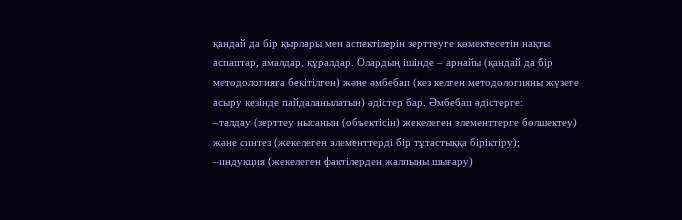қандай да бір қырлары мен аспектілерін зерттеуге көмектесетін нақты аспаптар, амалдар, құралдар. Олардың ішінде – арнайы (қандай да бір методологияға бекітілген) жəне əмбебап (кез келген методологияны жүзеге асыру кезінде пайдаланылатын) əдістер бар. Əмбебап əдістерге:
–талдау (зерттеу нысанын (объектісін) жекелеген элементтерге бөлшектеу) жəне синтез (жекелеген элементтерді бір тұтастыққа біріктіру);
–индукция (жекелеген фактілерден жалпыны шығару)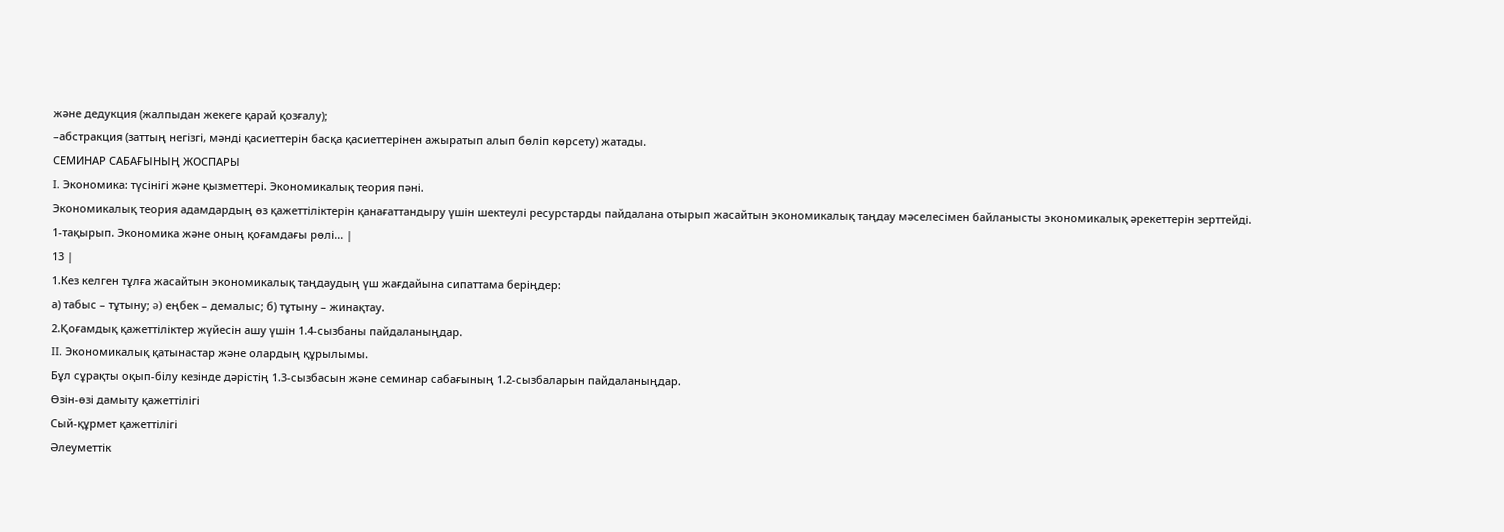жəне дедукция (жалпыдан жекеге қарай қозғалу);
–абстракция (заттың негізгі, мəнді қасиеттерін басқа қасиеттерінен ажыратып алып бөліп көрсету) жатады.
СЕМИНАР САБАҒЫНЫҢ ЖОСПАРЫ
I. Экономика: түсінігі жəне қызметтері. Экономикалық теория пəні.
Экономикалық теория адамдардың өз қажеттіліктерін қанағаттандыру үшін шектеулі ресурстарды пайдалана отырып жасайтын экономикалық таңдау мəселесімен байланысты экономикалық əрекеттерін зерттейді.
1-тақырып. Экономика жəне оның қоғамдағы рөлі... |
13 |
1.Кез келген тұлға жасайтын экономикалық таңдаудың үш жағдайына сипаттама беріңдер:
а) табыс – тұтыну; ə) еңбек – демалыс; б) тұтыну – жинақтау.
2.Қоғамдық қажеттіліктер жүйесін ашу үшін 1.4-сызбаны пайдаланыңдар.
II. Экономикалық қатынастар жəне олардың құрылымы.
Бұл сұрақты оқып-білу кезінде дəрістің 1.3-сызбасын жəне семинар сабағының 1.2-сызбаларын пайдаланыңдар.
Өзін-өзі дамыту қажеттілігі
Сый-құрмет қажеттілігі
Əлеуметтік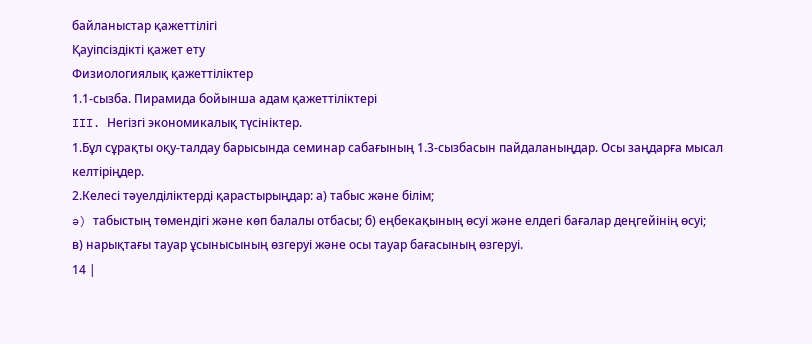байланыстар қажеттілігі
Қауіпсіздікті қажет ету
Физиологиялық қажеттіліктер
1.1-сызба. Пирамида бойынша адам қажеттіліктері
III. Негізгі экономикалық түсініктер.
1.Бұл сұрақты оқу-талдау барысында семинар сабағының 1.3-сызбасын пайдаланыңдар. Осы заңдарға мысал келтіріңдер.
2.Келесі тəуелділіктерді қарастырыңдар: а) табыс жəне білім;
ə) табыстың төмендігі жəне көп балалы отбасы; б) еңбекақының өсуі жəне елдегі бағалар деңгейінің өсуі;
в) нарықтағы тауар ұсынысының өзгеруі жəне осы тауар бағасының өзгеруі.
14 |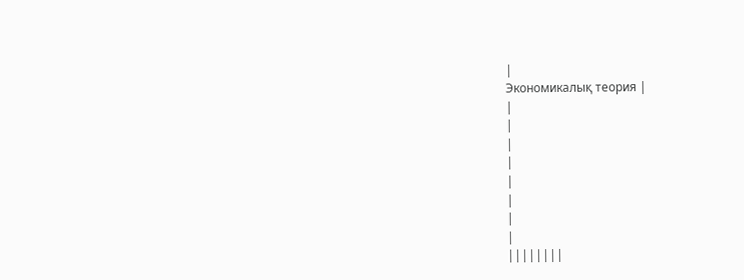|
Экономикалық теория |
|
|
|
|
|
|
|
|
||||||||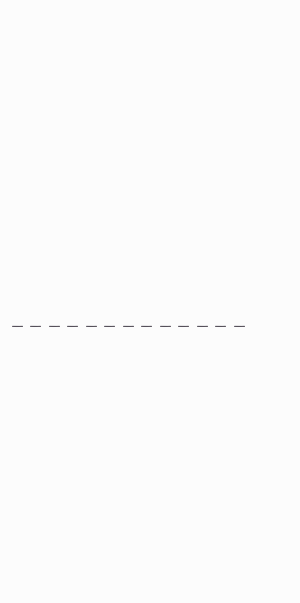|
|
|
|
|
|
|
|
|
|
|
|
|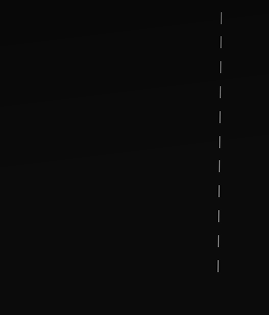|
|
|
|
|
|
|
|
|
|
|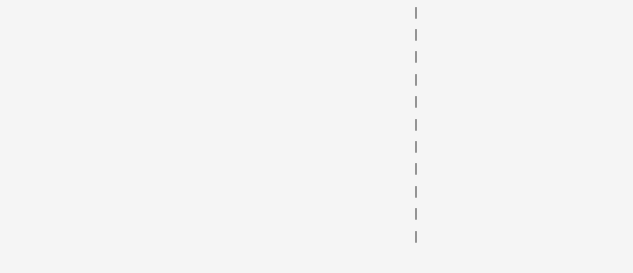|
|
|
|
|
|
|
|
|
|
|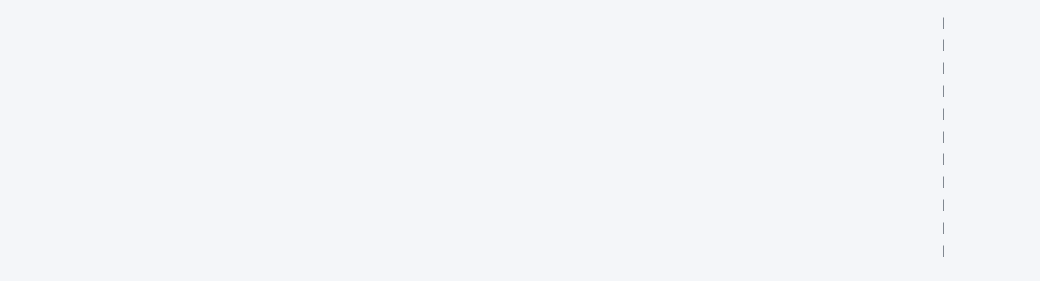|
|
|
|
|
|
|
|
|
|
|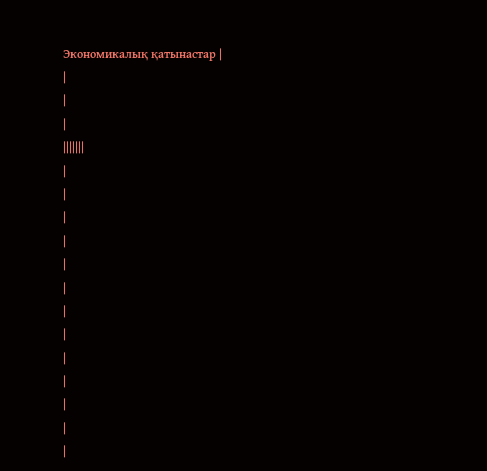Экономикалық қатынастар |
|
|
|
|||||||
|
|
|
|
|
|
|
|
|
|
|
|
|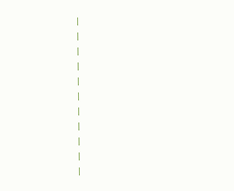|
|
|
|
|
|
|
|
|
|
|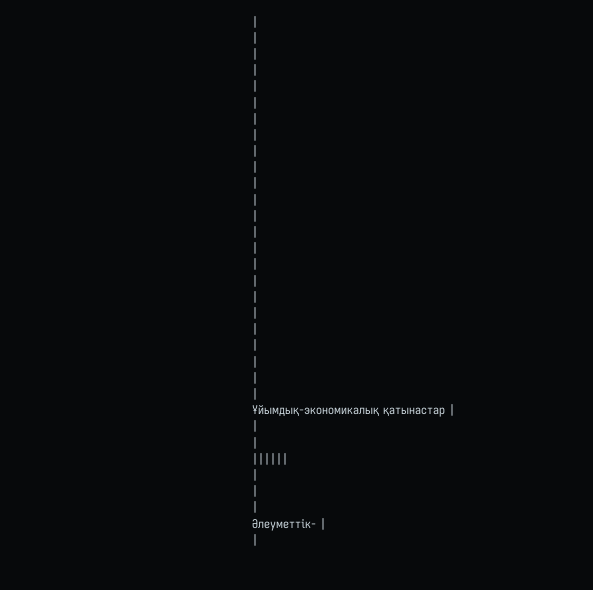|
|
|
|
|
|
|
|
|
|
|
|
|
|
|
|
|
|
|
|
|
|
|
|
Ұйымдық-экономикалық қатынастар |
|
|
||||||
|
|
|
Əлеуметтік- |
|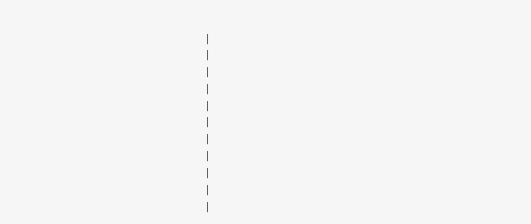|
|
|
|
|
|
|
|
|
|
|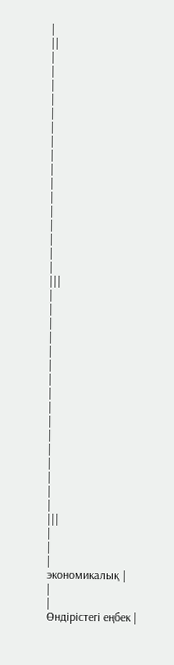|
||
|
|
|
|
|
|
|
|
|
|
|
|
|
|
|
|
|||
|
|
|
|
|
|
|
|
|
|
|
|
|
|
|
|
|||
|
|
|
экономикалық |
|
|
Өндірістегі еңбек |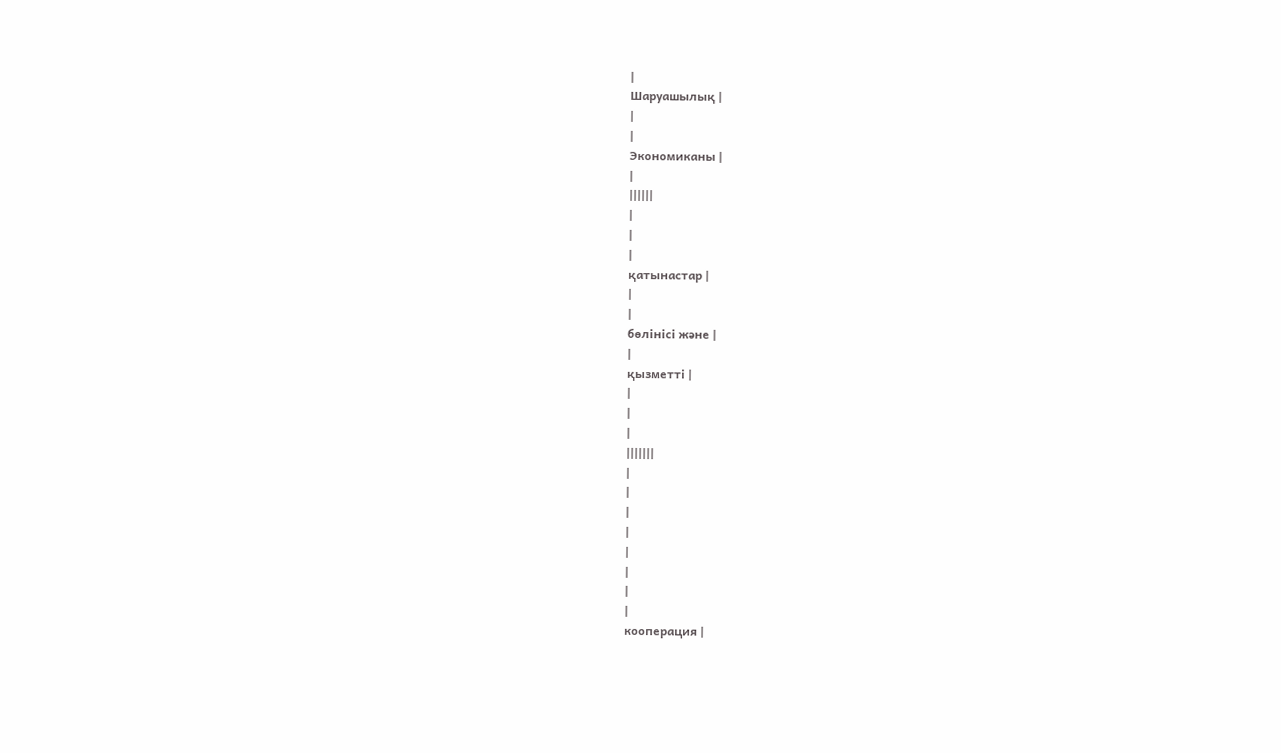|
Шаруашылық |
|
|
Экономиканы |
|
||||||
|
|
|
қатынастар |
|
|
бөлінісі жəне |
|
қызметті |
|
|
|
|||||||
|
|
|
|
|
|
|
|
кооперация |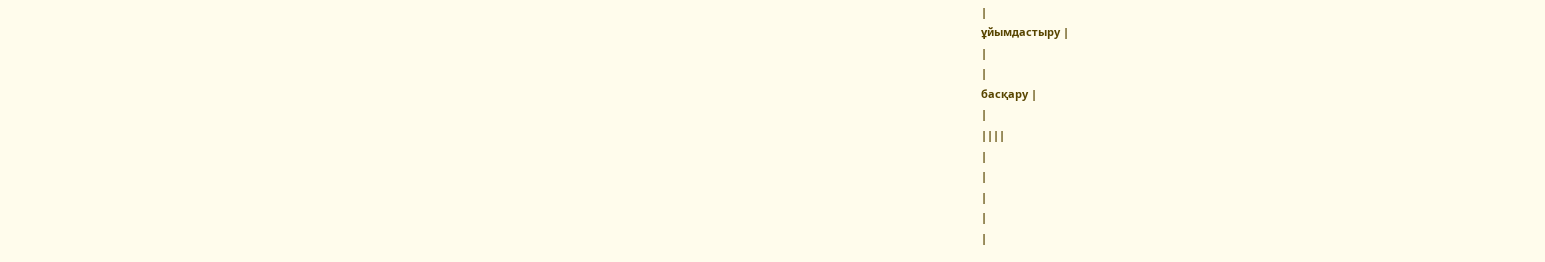|
ұйымдастыру |
|
|
басқару |
|
||||
|
|
|
|
|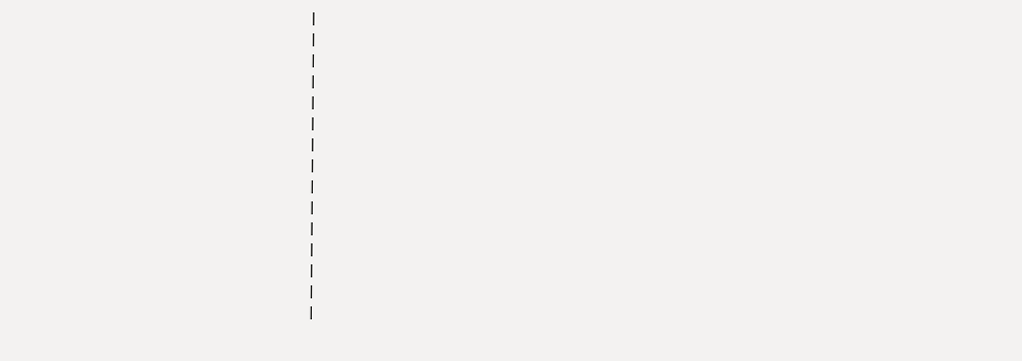|
|
|
|
|
|
|
|
|
|
|
|
|
|
|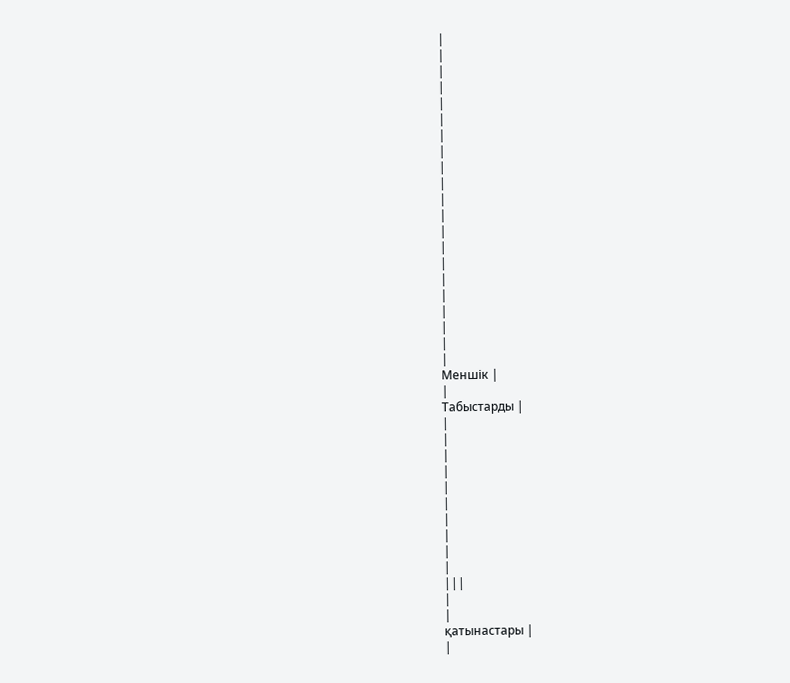|
|
|
|
|
|
|
|
|
|
|
|
|
|
|
|
|
|
|
|
|
Меншік |
|
Табыстарды |
|
|
|
|
|
|
|
|
|
|
|||
|
|
қатынастары |
|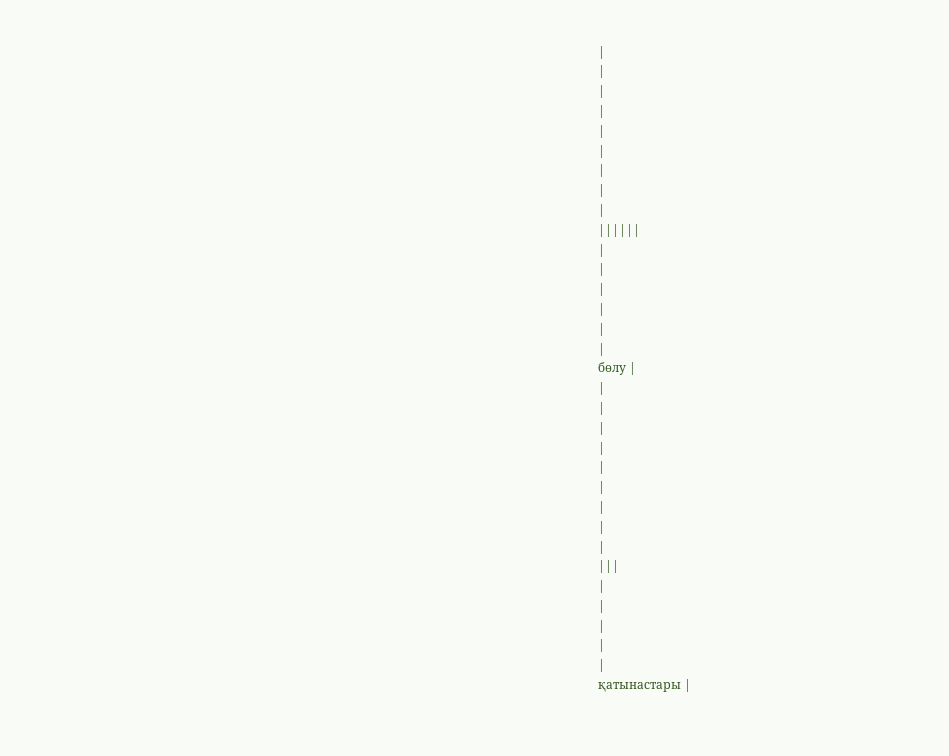|
|
|
|
|
|
|
|
|
||||||
|
|
|
|
|
|
бөлу |
|
|
|
|
|
|
|
|
|
|||
|
|
|
|
|
қатынастары |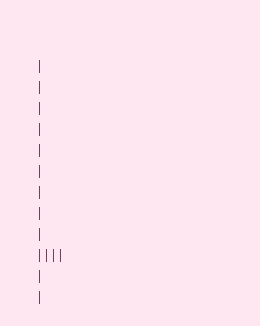|
|
|
|
|
|
|
|
|
||||
|
|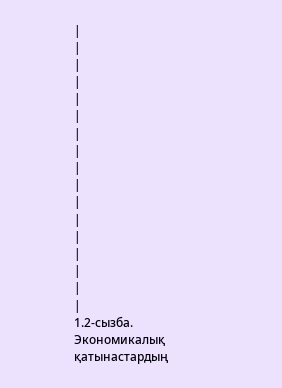|
|
|
|
|
|
|
|
|
|
|
|
|
|
|
|
|
1.2-сызба. Экономикалық қатынастардың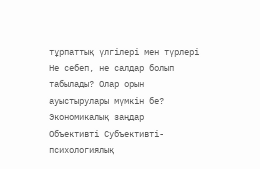тұрпаттық үлгілері мен түрлері
Не себеп, не салдар болып табылады? Олар орын ауыстырулары мүмкін бе?
Экономикалық заңдар
Объективті Субъективті-психологиялық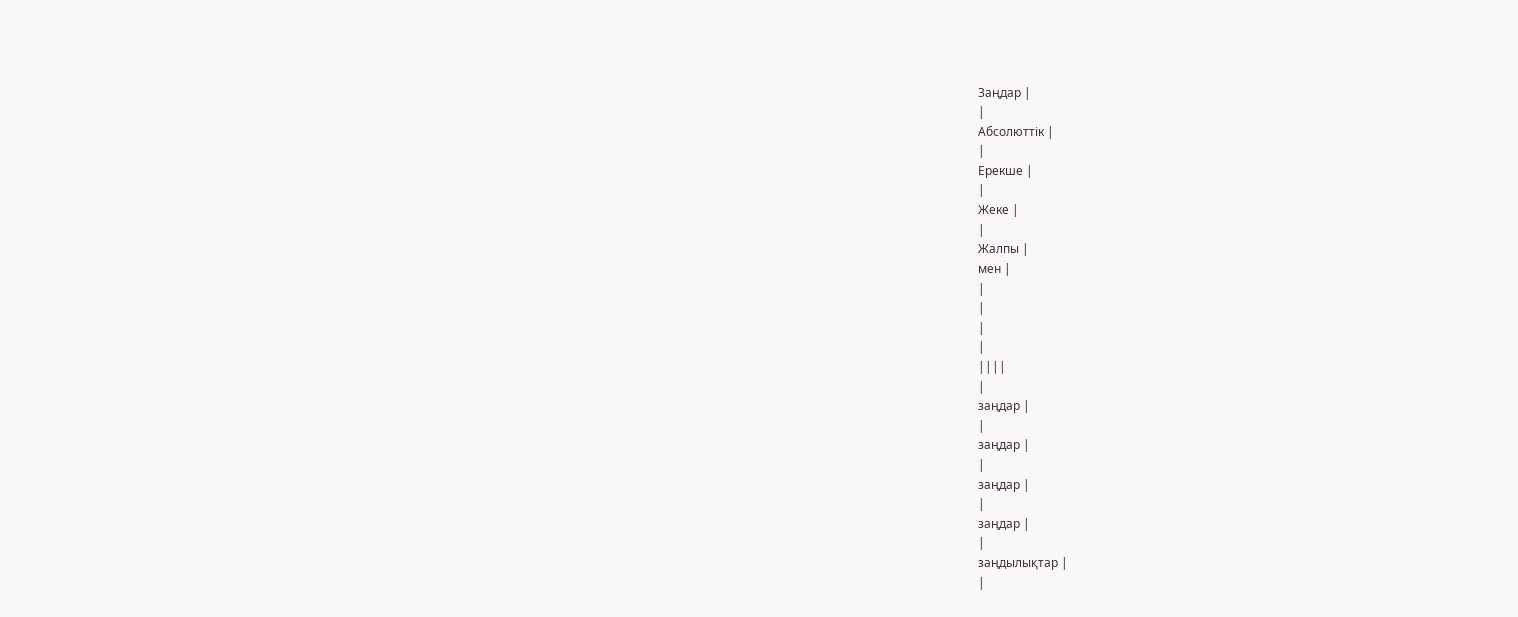Заңдар |
|
Абсолюттік |
|
Ерекше |
|
Жеке |
|
Жалпы |
мен |
|
|
|
|
||||
|
заңдар |
|
заңдар |
|
заңдар |
|
заңдар |
|
заңдылықтар |
|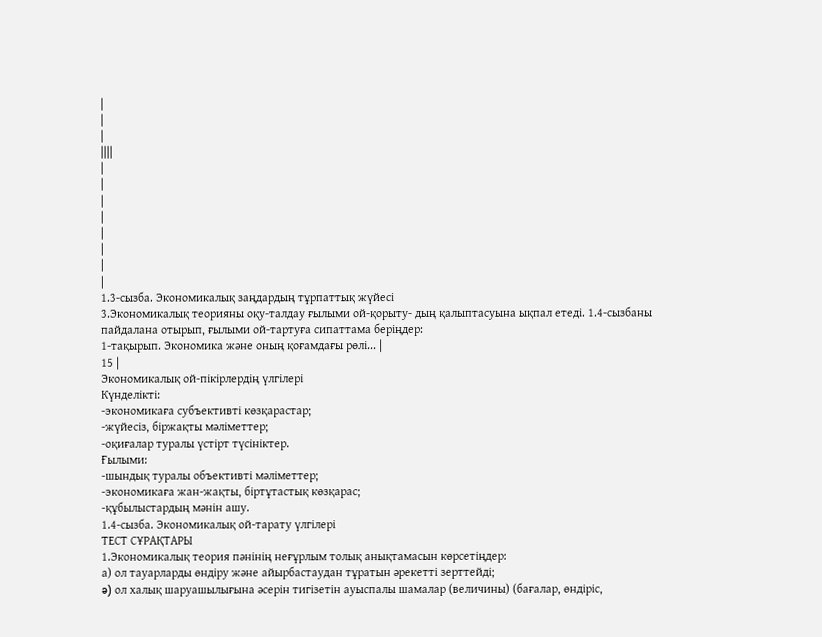|
|
|
||||
|
|
|
|
|
|
|
|
1.3-сызба. Экономикалық заңдардың тұрпаттық жүйесі
3.Экономикалық теорияны оқу-талдау ғылыми ой-қорыту- дың қалыптасуына ықпал етеді. 1.4-сызбаны пайдалана отырып, ғылыми ой-тартуға сипаттама беріңдер:
1-тақырып. Экономика жəне оның қоғамдағы рөлі... |
15 |
Экономикалық ой-пікірлердің үлгілері
Күнделікті:
-экономикаға субъективті көзқарастар;
-жүйесіз, біржақты мəліметтер;
-оқиғалар туралы үстірт түсініктер.
Ғылыми:
-шындық туралы объективті мəліметтер;
-экономикаға жан-жақты, біртұтастық көзқарас;
-құбылыстардың мəнін ашу.
1.4-сызба. Экономикалық ой-тарату үлгілері
ТЕСТ СҰРАҚТАРЫ
1.Экономикалық теория пəнінің неғұрлым толық анықтамасын көрсетіңдер:
а) ол тауарларды өндіру жəне айырбастаудан тұратын əрекетті зерттейді;
ə) ол халық шаруашылығына əсерін тигізетін ауыспалы шамалар (величины) (бағалар, өндіріс,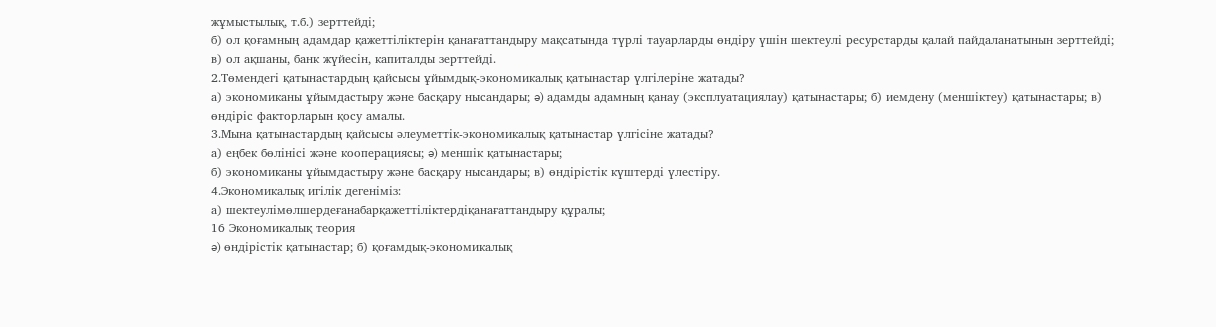жұмыстылық, т.б.) зерттейді;
б) ол қоғамның адамдар қажеттіліктерін қанағаттандыру мақсатында түрлі тауарларды өндіру үшін шектеулі ресурстарды қалай пайдаланатынын зерттейді;
в) ол ақшаны, банк жүйесін, капиталды зерттейді.
2.Төмендегі қатынастардың қайсысы ұйымдық-экономикалық қатынастар үлгілеріне жатады?
а) экономиканы ұйымдастыру жəне басқару нысандары; ə) адамды адамның қанау (эксплуатациялау) қатынастары; б) иемдену (меншіктеу) қатынастары; в) өндіріс факторларын қосу амалы.
3.Мына қатынастардың қайсысы əлеуметтік-экономикалық қатынастар үлгісіне жатады?
а) еңбек бөлінісі жəне кооперациясы; ə) меншік қатынастары;
б) экономиканы ұйымдастыру жəне басқару нысандары; в) өндірістік күштерді үлестіру.
4.Экономикалық игілік дегеніміз:
а) шектеулімөлшердеғанабарқажеттіліктердіқанағаттандыру құралы;
16 Экономикалық теория
ə) өндірістік қатынастар; б) қоғамдық-экономикалық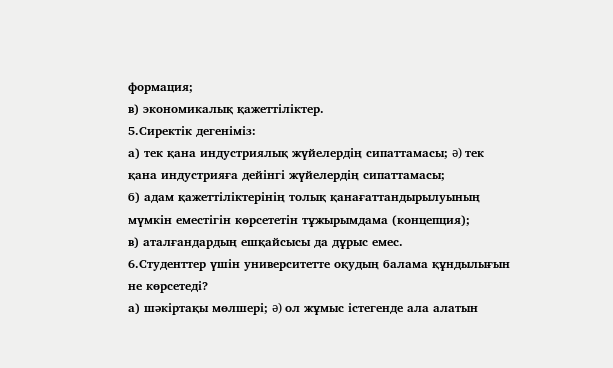формация;
в) экономикалық қажеттіліктер.
5.Сиректік дегеніміз:
а) тек қана индустриялық жүйелердің сипаттамасы; ə) тек қана индустрияға дейінгі жүйелердің сипаттамасы;
б) адам қажеттіліктерінің толық қанағаттандырылуының мүмкін еместігін көрсететін тұжырымдама (концепция);
в) аталғандардың ешқайсысы да дұрыс емес.
6.Студенттер үшін университетте оқудың балама құндылығын не көрсетеді?
а) шəкіртақы мөлшері; ə) ол жұмыс істегенде ала алатын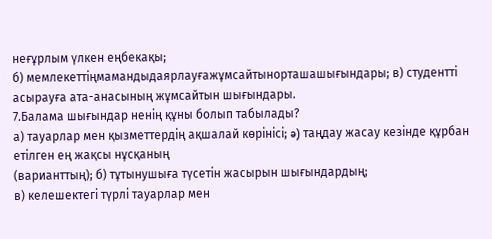неғұрлым үлкен еңбекақы;
б) мемлекеттіңмамандыдаярлауғажұмсайтынорташашығындары; в) студентті асырауға ата-анасының жұмсайтын шығындары.
7.Балама шығындар ненің құны болып табылады?
а) тауарлар мен қызметтердің ақшалай көрінісі; ə) таңдау жасау кезінде құрбан етілген ең жақсы нұсқаның
(варианттың); б) тұтынушыға түсетін жасырын шығындардың;
в) келешектегі түрлі тауарлар мен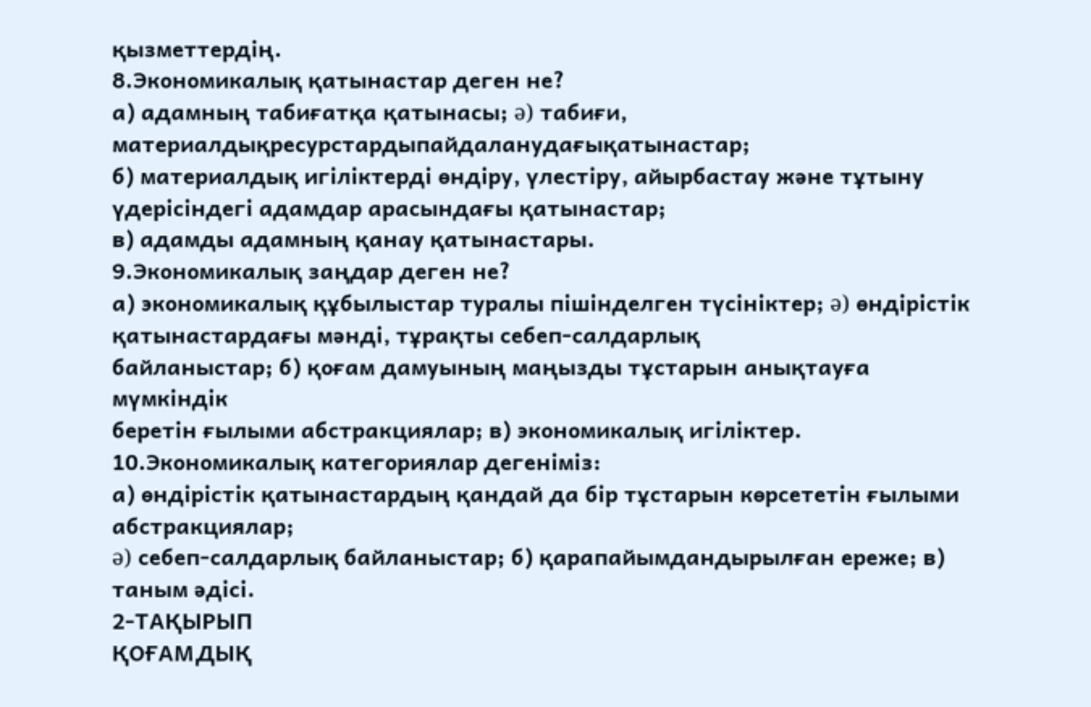қызметтердің.
8.Экономикалық қатынастар деген не?
а) адамның табиғатқа қатынасы; ə) табиғи, материалдықресурстардыпайдаланудағықатынастар;
б) материалдық игіліктерді өндіру, үлестіру, айырбастау жəне тұтыну үдерісіндегі адамдар арасындағы қатынастар;
в) адамды адамның қанау қатынастары.
9.Экономикалық заңдар деген не?
а) экономикалық құбылыстар туралы пішінделген түсініктер; ə) өндірістік қатынастардағы мəнді, тұрақты себеп-салдарлық
байланыстар; б) қоғам дамуының маңызды тұстарын анықтауға мүмкіндік
беретін ғылыми абстракциялар; в) экономикалық игіліктер.
10.Экономикалық категориялар дегеніміз:
а) өндірістік қатынастардың қандай да бір тұстарын көрсететін ғылыми абстракциялар;
ə) себеп-салдарлық байланыстар; б) қарапайымдандырылған ереже; в) таным əдісі.
2-ТАҚЫРЫП
ҚОҒАМДЫҚ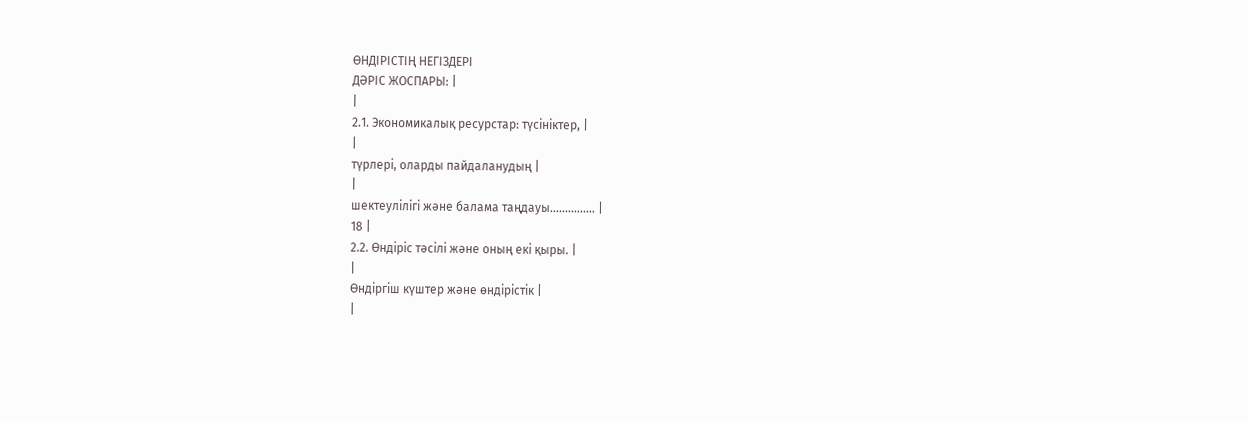ӨНДІРІСТІҢ НЕГІЗДЕРІ
ДƏРІС ЖОСПАРЫ: |
|
2.1. Экономикалық ресурстар: түсініктер, |
|
түрлері, оларды пайдаланудың |
|
шектеулілігі жəне балама таңдауы............... |
18 |
2.2. Өндіріс тəсілі жəне оның екі қыры. |
|
Өндіргіш күштер жəне өндірістік |
|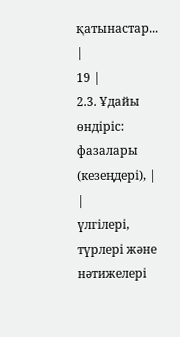қатынастар... |
19 |
2.3. Ұдайы өндіріс: фазалары (кезеңдері), |
|
үлгілері, түрлері жəне нəтижелері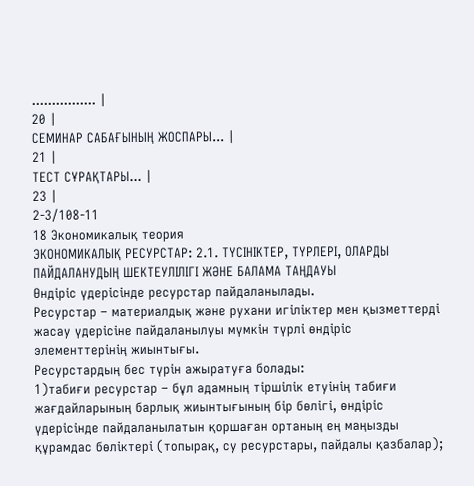................ |
20 |
СЕМИНАР САБАҒЫНЫҢ ЖОСПАРЫ... |
21 |
ТЕСТ СҰРАҚТАРЫ... |
23 |
2-3/108-11
18 Экономикалық теория
ЭКОНОМИКАЛЫҚ РЕСУРСТАР: 2.1. ТҮСІНІКТЕР, ТҮРЛЕРІ, ОЛАРДЫ
ПАЙДАЛАНУДЫҢ ШЕКТЕУЛІЛІГІ ЖƏНЕ БАЛАМА ТАҢДАУЫ
Өндіріс үдерісінде ресурстар пайдаланылады.
Ресурстар – материалдық жəне рухани игіліктер мен қызметтерді жасау үдерісіне пайдаланылуы мүмкін түрлі өндіріс элементтерінің жиынтығы.
Ресурстардың бес түрін ажыратуға болады:
1)табиғи ресурстар – бұл адамның тіршілік етуінің табиғи жағдайларының барлық жиынтығының бір бөлігі, өндіріс үдерісінде пайдаланылатын қоршаған ортаның ең маңызды құрамдас бөліктері (топырақ, су ресурстары, пайдалы қазбалар);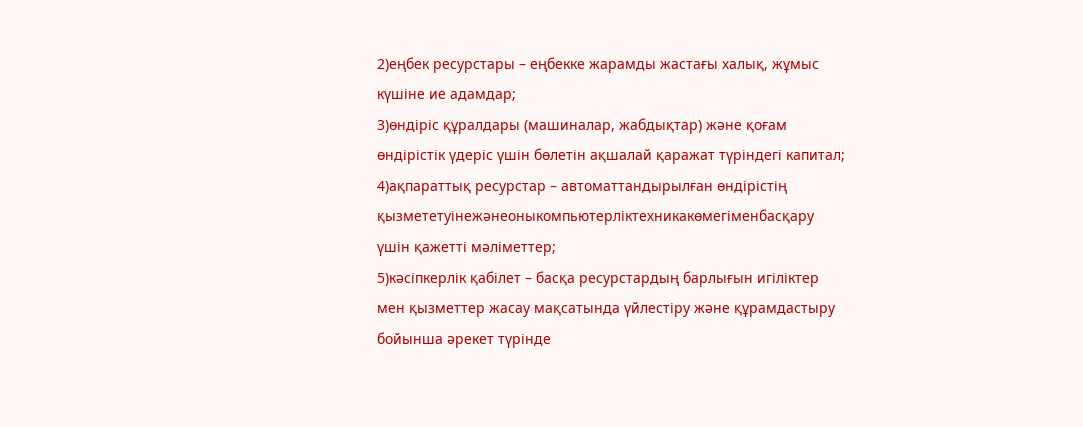2)еңбек ресурстары – еңбекке жарамды жастағы халық, жұмыс күшіне ие адамдар;
3)өндіріс құралдары (машиналар, жабдықтар) жəне қоғам өндірістік үдеріс үшін бөлетін ақшалай қаражат түріндегі капитал;
4)ақпараттық ресурстар – автоматтандырылған өндірістің қызмететуінежəнеоныкомпьютерліктехникакөмегіменбасқару үшін қажетті мəліметтер;
5)кəсіпкерлік қабілет – басқа ресурстардың барлығын игіліктер мен қызметтер жасау мақсатында үйлестіру жəне құрамдастыру бойынша əрекет түрінде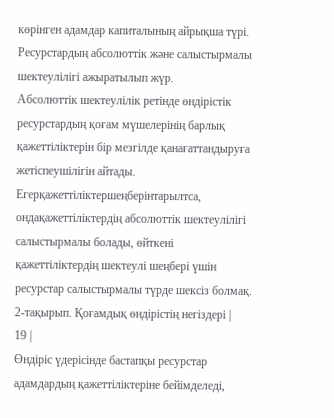көрінген адамдар капиталының айрықша түрі.
Ресурстардың абсолюттік жəне салыстырмалы шектеулілігі ажыратылып жүр.
Абсолюттік шектеулілік ретінде өндірістік ресурстардың қоғам мүшелерінің барлық қажеттіліктерін бір мезгілде қанағаттандыруға жетіспеушілігін айтады.
Егерқажеттіліктершеңберінтарылтса, ондақажеттіліктердің абсолюттік шектеулілігі салыстырмалы болады, өйткені қажеттіліктердің шектеулі шеңбері үшін ресурстар салыстырмалы түрде шексіз болмақ.
2-тақырып. Қоғамдық өндірістің негіздері |
19 |
Өндіріс үдерісінде бастапқы ресурстар адамдардың қажеттіліктеріне бейімделеді,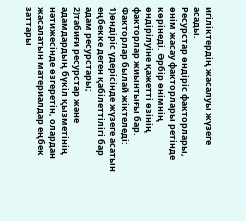игіліктердің жасалуы жүзеге асады.
Ресурстар өндіріс факторлары, өнім жасау факторлары ретінде көрінеді. Əрбір өнімнің өндірілуіне қажетті өзінің факторлар жиынтығы бар.
Факторлар былай жіктеледі:
1)өндіріс үдерісінде жүзеге асатын еңбекке деген қабілеттілігі бар адам ресурстары;
2)табиғи ресурстар жəне адамдардың бүкіл қызметінің нəтижесінде өзгеретін, олардан жасалатын материалдар еңбек заттары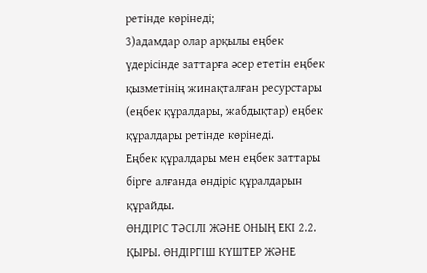ретінде көрінеді;
3)адамдар олар арқылы еңбек үдерісінде заттарға əсер ететін еңбек қызметінің жинақталған ресурстары (еңбек құралдары, жабдықтар) еңбек құралдары ретінде көрінеді.
Еңбек құралдары мен еңбек заттары бірге алғанда өндіріс құралдарын құрайды.
ӨНДІРІС ТƏСІЛІ ЖƏНЕ ОНЫҢ ЕКІ 2.2. ҚЫРЫ. ӨНДІРГІШ КҮШТЕР ЖƏНЕ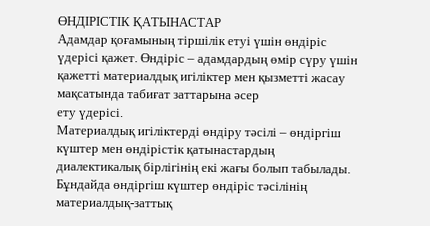ӨНДІРІСТІК ҚАТЫНАСТАР
Адамдар қоғамының тіршілік етуі үшін өндіріс үдерісі қажет. Өндіріс – адамдардың өмір сүру үшін қажетті материалдық игіліктер мен қызметті жасау мақсатында табиғат заттарына əсер
ету үдерісі.
Материалдық игіліктерді өндіру тəсілі – өндіргіш күштер мен өндірістік қатынастардың диалектикалық бірлігінің екі жағы болып табылады. Бұндайда өндіргіш күштер өндіріс тəсілінің материалдық-заттық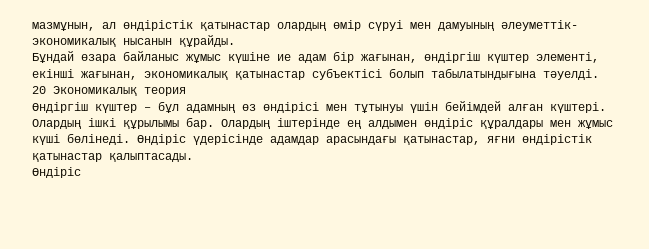мазмұнын, ал өндірістік қатынастар олардың өмір сүруі мен дамуының əлеуметтік-экономикалық нысанын құрайды.
Бұндай өзара байланыс жұмыс күшіне ие адам бір жағынан, өндіргіш күштер элементі, екінші жағынан, экономикалық қатынастар субъектісі болып табылатындығына тəуелді.
20 Экономикалық теория
Өндіргіш күштер – бұл адамның өз өндірісі мен тұтынуы үшін бейімдей алған күштері. Олардың ішкі құрылымы бар. Олардың іштерінде ең алдымен өндіріс құралдары мен жұмыс күші бөлінеді. Өндіріс үдерісінде адамдар арасындағы қатынастар, яғни өндірістік қатынастар қалыптасады.
Өндіріс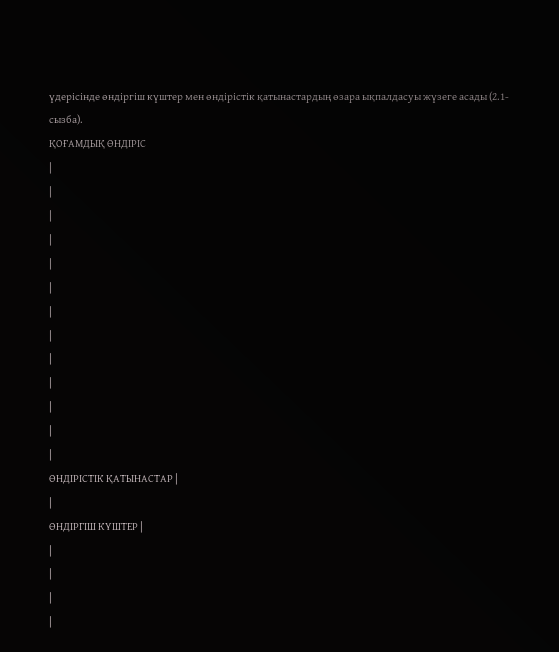үдерісінде өндіргіш күштер мен өндірістік қатынастардың өзара ықпалдасуы жүзеге асады (2.1-сызба).
ҚОҒАМДЫҚ ӨНДІРІС
|
|
|
|
|
|
|
|
|
|
|
|
|
ӨНДІРІСТІК ҚАТЫНАСТАР |
|
ӨНДІРГІШ КҮШТЕР |
|
|
|
|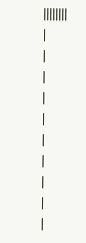||||||||
|
|
|
|
|
|
|
|
|
|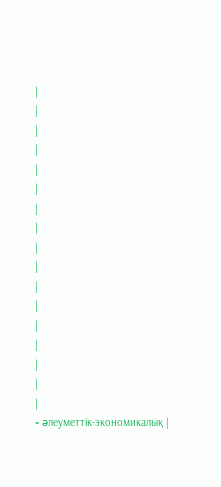|
|
|
|
|
|
|
|
|
|
|
|
|
|
|
|
|
- əлеуметтік-экономикалық |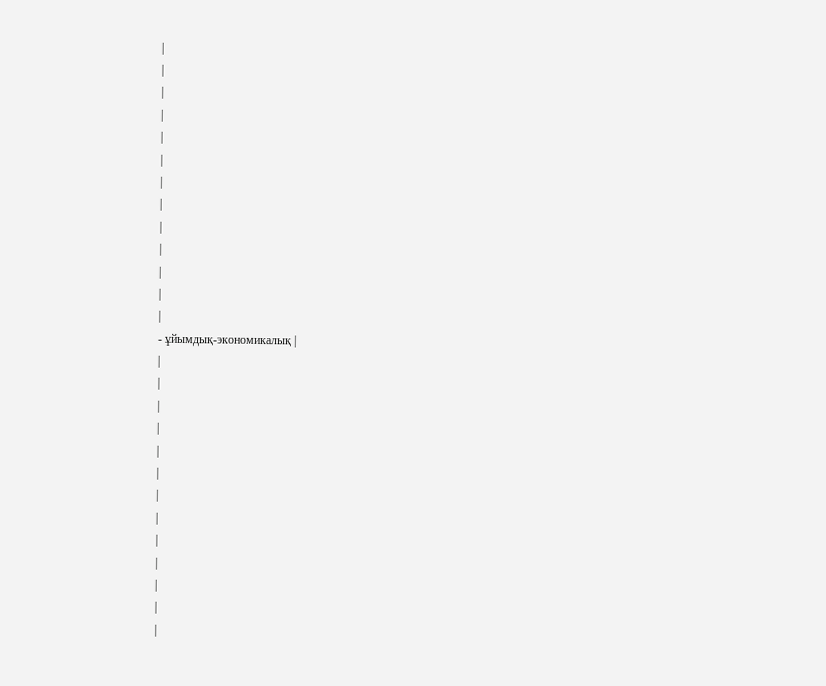|
|
|
|
|
|
|
|
|
|
|
|
|
- ұйымдық-экономикалық |
|
|
|
|
|
|
|
|
|
|
|
|
|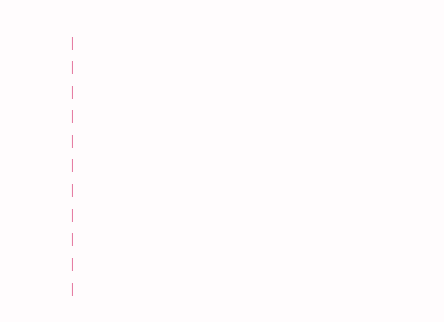|
|
|
|
|
|
|
|
|
|
|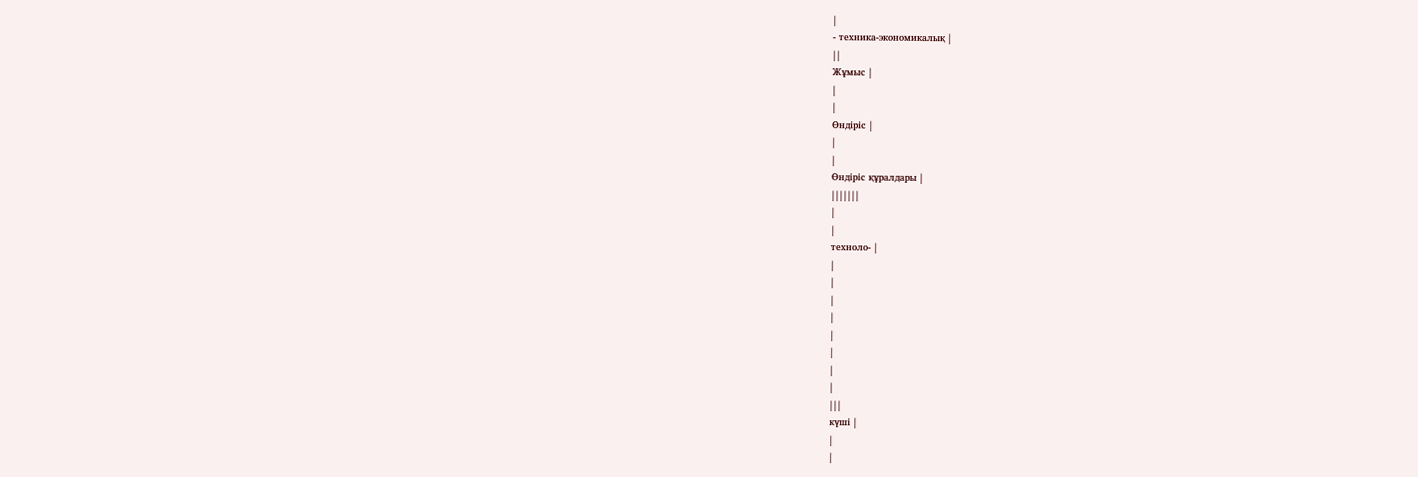|
- техника-экономикалық |
||
Жұмыс |
|
|
Өндіріс |
|
|
Өндіріс құралдары |
|||||||
|
|
техноло- |
|
|
|
|
|
|
|
|
|||
күші |
|
|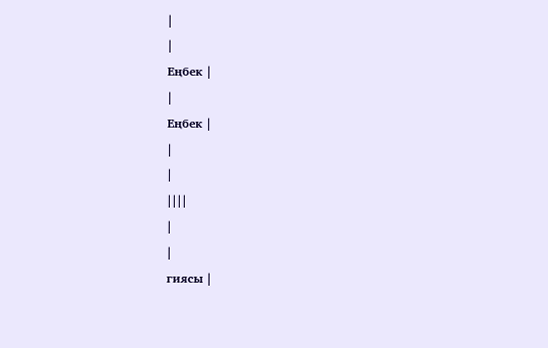|
|
Еңбек |
|
Еңбек |
|
|
||||
|
|
гиясы |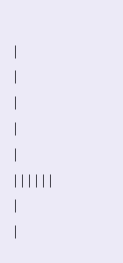|
|
|
|
|
||||||
|
|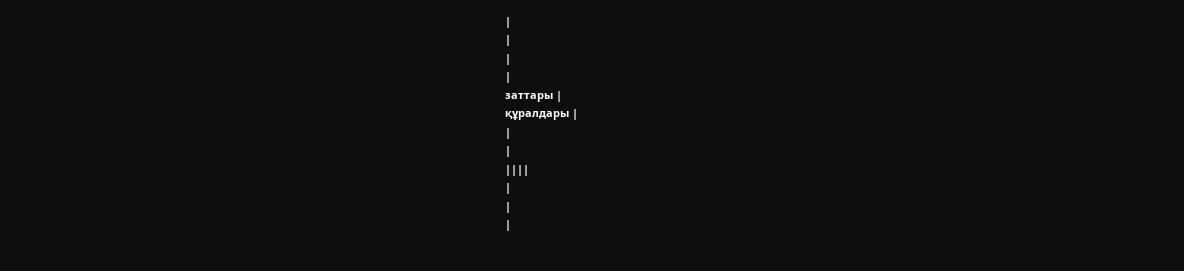|
|
|
|
заттары |
құралдары |
|
|
||||
|
|
|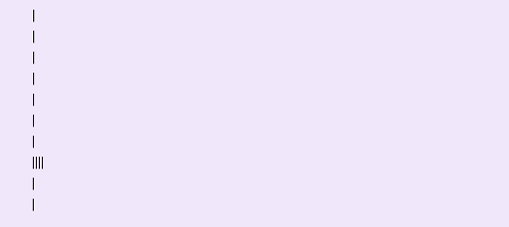|
|
|
|
|
|
|
||||
|
|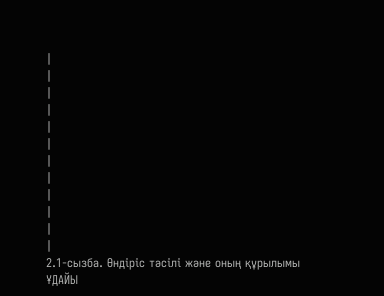|
|
|
|
|
|
|
|
|
|
|
|
2.1-сызба. Өндіріс тəсілі жəне оның құрылымы
ҰДАЙЫ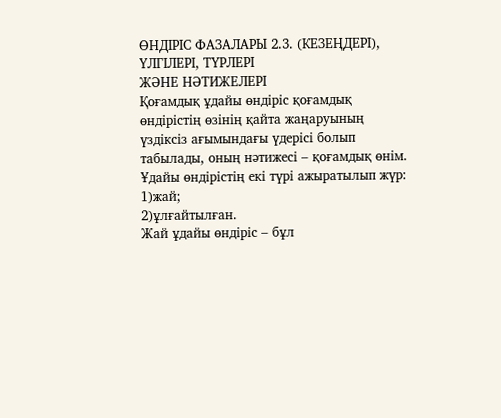ӨНДІРІС ФАЗАЛАРЫ 2.3. (КЕЗЕҢДЕРІ), ҮЛГІЛЕРІ, ТҮРЛЕРІ
ЖƏНЕ НƏТИЖЕЛЕРІ
Қоғамдық ұдайы өндіріс қоғамдық өндірістің өзінің қайта жаңаруының үздіксіз ағымындағы үдерісі болып табылады, оның нəтижесі – қоғамдық өнім.
Ұдайы өндірістің екі түрі ажыратылып жүр:
1)жай;
2)ұлғайтылған.
Жай ұдайы өндіріс – бұл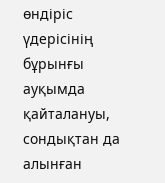өндіріс үдерісінің бұрынғы ауқымда қайталануы, сондықтан да алынған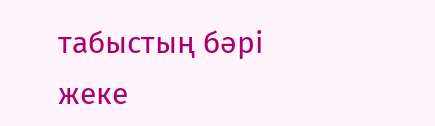табыстың бəрі жеке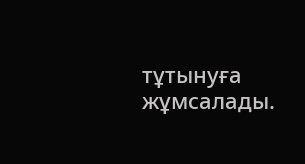тұтынуға жұмсалады.